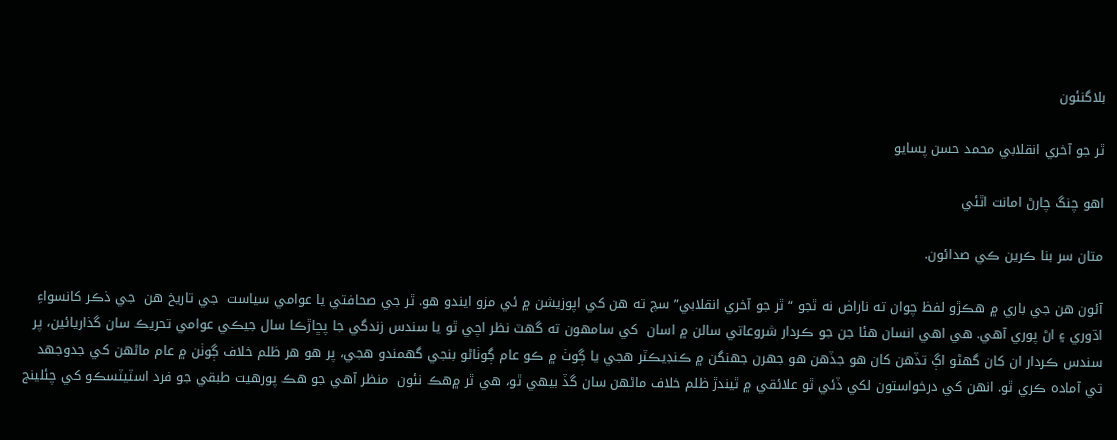بلاگنئون

ٿر جو آخري انقلابي محمد حسن پسايو

اھو چنگ چارڻ امانت اٿئي

متان سر بنا ڪرين ڪي صدائون.

آئون ھن جي باري ۾ ھڪڙو لفظ چوان ته ناراض نه ٿجو “ٿر جو آخري انقلابي” سچ ته ھن کي اپوزيشن ۾ ئي مزو ايندو ھو. ٿر جي صحافتي يا عوامي سياست  جي تاريخ ھن  جي ذڪر کانسواءِ اڌوري ۽ اڻ پوري آهي. هي اهي انسان هئا جن جو ڪردار شروعاتي سالن ۾ اسان  کي سامهون ته گهٽ نظر اچي ٿو يا سندس زندگي جا پڇاڙڪا سال جيڪي عوامي تحريڪ سان گذاريائين، پر سندس ڪردار ان کان گهڻو اڳ تڏهن کان هو جڏهن هو جهرن جهنگن ۾ ڪنڊيڪٽر هجي يا ڳوٺ ۾ ڪو عام ڳوٺاڻو بنجي گهمندو هجي، پر هو هر ظلم خلاف ڳوٺن ۾ عام ماڻهن کي جدوجهد تي آماده ڪري ٿو. انهن کي درخواستون لکي ڏئي ٿو علائقي ۾ ٿيندڙ ظلم خلاف ماڻهن سان گڏ بيهي ٿو، ھي ٿر ۾ھڪ نئون  منظر آھي جو ھڪ پورھيت طبقي جو فرد اسٽيٽسڪو کي چئلينج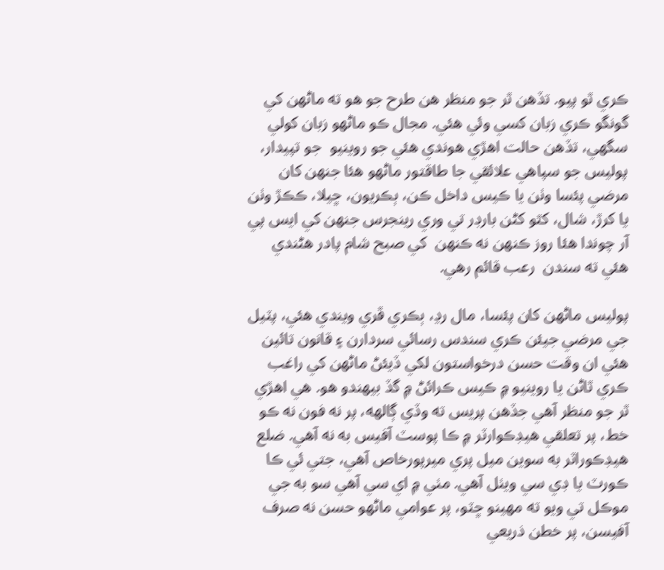ڪري ٿو پيو. تڏھن ٿر جو منظر هن طرح جو هو ته ماڻھن کي گونگو ڪري زبان کسي وئي هئي. مجال ڪو ماڻھو زبان کولي سگھي، تڏھن حالت اھڙي هوندي هئي جو روينيو  جو تپيدار، پوليس جو سپاهي علائقي جا طاقتور ماڻهو هئا جنهن کان مرضي پئسا وٺن يا ڪيس داخل ڪن، ٻڪريون، ڇيلا، ڪڪڙ وٺن يا کرڙ، شال، کٿو کڻن بارڊر تي وري رينجرس جنهن کي ايس پي آر چوندا هئا روز ڪنهن نه ڪنهن  کي صبح شام پادر هڻندي هئي ته سندن  رعب قائم رهي.

پوليس ماڻهن کان پئسا، مال رڍ، ٻڪري ڦري ويندي هئي، پٽيل جي مرضي جيئن ڪري سندس رسائي سردارن ۽ قانون تائين هئي ان وقت حسن درخواستون لکي ڏيئڻ ماڻهن کي راغب ڪري ٿاڻن يا روينيو ۾ ڪيس ڪرائڻ ۾ گڏ بيهندو هو. هي اهڙي ٿر جو منظر آهي جڏهن پريس ته وڏي ڳالھه، پر نه فون نه ڪو خط، پر تعلقي هيڊڪوارٽر ۾ ڪا پوسٽ آفيس به نه آهي. ضلع هيڊڪوراٽر به سوين ميل پري ميرپورخاص آهي، جتي ئي ڪا ڪورٽ يا ڊي سي ويٺل آهي. مٺي ۾ اي سي آهي سو به جي موڪل تي ويو ته مهينو ڇٽو، پر عوامي ماڻهو حسن نه صرف آفيسن، پر خطن ذريعي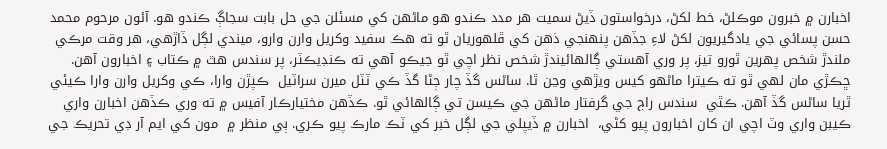اخبارن ۾ خبرون موڪلڻ، خط لکڻ، درخواستون ڏيڻ سميت هر مدد ڪندو هو ماڻهن کي مسئلن جي حل بابت سجاڳ ڪندو هو. آئون مرحوم محمد حسن پسائي جي يادگيريون لکڻ لاءِ جڏهن پنهنجي ذهن کي ڦلهوريان ٿو ته هڪ سفيد وکريل وارن وارو، ميندي لڳل ڏاڙهي، هر وقت مرڪي ملندڙ شخص پهرين ٿورو تيز، پر وري آهستي ڳالهائيندڙ شخص نظر اچي ٿو جيڪو آهي ته ڪنڊيڪٽر، پر سندس هٿ ۾ ڪتاب ۽ اخبارون آهن. ڇڪڙي مان لهي ٿو ته ڪيترا ماڻهو کيس ويڙهي وڃن ٿا. ساڻس گڏ چار ڄڻا گڏ ڪي ٽٽل ميرن سراٽيل  ڪپڙن وارا، ڪي وکريل وارن وارا ڪيئي ٿريا ساڻس گڏ آهن. ڪٿي  سندس راڄ جي گرفتار ماڻهن جي ڪيسن تي ڳالهائي ٿو. ڪڏهن مختيارڪار آفيس ۾ ته وري ڪڏهن اخبارن واري ڪيبن واري وٽ اچي ان کان اخبارون پيو کڻي،  اخبارن ۾ ڏيپلي جي لڳل خبر کي ٽڪ مارڪ پيو ڪري. ٻي منظر ۾  مون کي ايم آر ڊي تحريڪ جي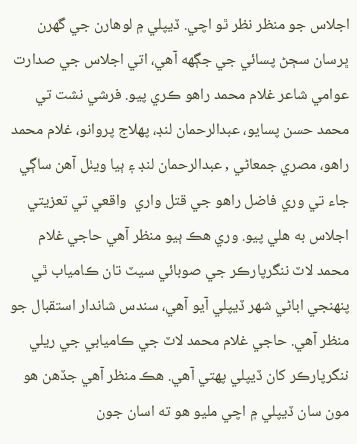اجلاس جو منظر نظر ٿو اچي. ڏيپلي ۾ لوهارن جي گهرن ڀرسان سڄڻ پسائي جي جڳھه آهي، اتي اجلاس جي صدارت عوامي شاعر غلام محمد راهو ڪري پيو. فرشي نشت تي محمد حسن پسايو، عبدالرحمان لنڊ، پھلاج پروانو، غلام محمد راھو، مصري جمعاڻي , عبدالرحمان لنڊ ۽ ٻيا ويٺل آهن ساڳي جاء تي وري فاضل راهو جي قتل واري  واقعي تي تعزيتي اجلاس به هلي پيو. وري هڪ ٻيو منظر آهي حاجي غلام محمد لاٽ ننگرپارڪر جي صوبائي سيٽ تان ڪامياب ٿي پنهنجي اباڻي شهر ڏيپلي آيو آهي، سندس شاندار استقبال جو منظر آهي. حاجي غلام محمد لاٽ جي ڪاميابي جي ريلي ننگرپارڪر کان ڏيپلي پهتي آهي. ھڪ منظر آهي جڏهن هو مون سان ڏيپلي ۾ اچي مليو هو ته اسان جون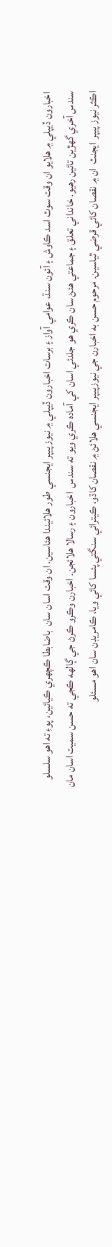اخبارون ڏيپلي ۾ هلايو ان وقت سوٽ اسد ڪاوش ۽ آئون سنڌ، عوامي آواز ۽ برسات اخبارون ڏيپلي ۾ نيوز پيپر ايجنسي طور هلائيندا هئاسين. ان وقت اسان سان  باضابطا ڪچهري ڪيائين، پوءِ ته اهو سلسلو سندس آخري گهڙين تائين رهيو. خانداني تعلق ۽ جماعتي هئڻ سان ڪري هو جلدئي اسان کي آماده ڪري ويو ته سندس  اخبارون ۽ رسالا هلائجن. اخبارن وڪرو ڪرڻ جي ڳالھه ڪجي ته حسن سميت اسان مان اڪثر نيوز پيپر  ايجنٽ  ان ۾ نقصان کائي قرضي ٿياسين. مرحوم حسن به اخبارن جي نيوزپيپر ايجنسي هلائڻ ۾ نقصان کاڌو، ڪيترائي سنگتي پئسا کائي ويا، ڪامريڊن سان اهو مسئلو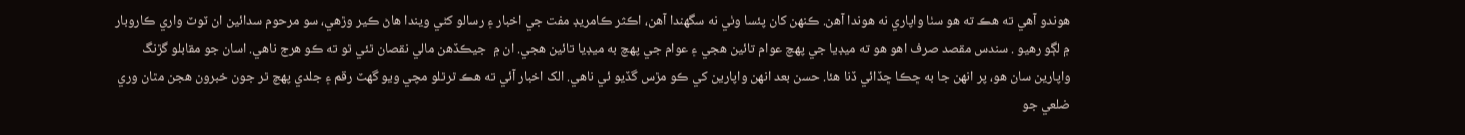هوندو آهي ته هڪ ته هو سٺا واپاري نه هوندا آهن. ڪنهن کان پئسا وٺي نه سگهندا آهن، اڪثر ڪامريڊ مفت جي اخبار ۽ رسالو کڻي ويندا هاڻ ڪير وڙهي، سو مرحوم سدائين ان ٽوٽ واري ڪاروبار ۾ لڳو رهيو . سندس مقصد صرف اهو هو ته ميڊيا جي پهچ عوام تائين هجي ۽ عوام جي پهچ به ميڊيا تائين هجي. ان ۾  جيڪڏهن مالي نقصان ٿئي ٿو ته ڪو هرج ناهي. اسان جو مقابلو گڙنگ واپارين سان هو، پر انهن جا به ڇڪا ڇڏائي ڏنا هئا. حسن بعد انهن واپارين کي ڪو مڙس گڏيو ئي ناهي. الک اخبار آئي ته هڪ ٿرٿلو مچي ويو گهٽ رقم ۽ جلدي پهچ ٿر جون خبرون هجن مٿان وري ضلعي جو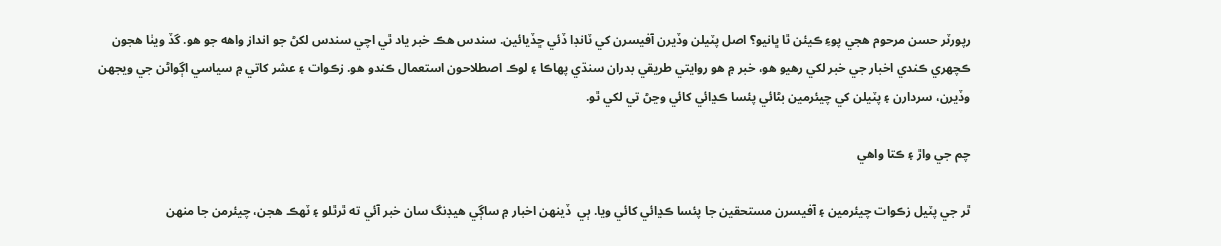رپورٽر حسن مرحوم هجي پوءِ ڪيئن ٿا ڀانيو؟ اصل پٽيلن وڏيرن آفيسرن کي ٽانڊا ڏئي ڇڏيائين. سندس هڪ خبر ياد ٿي اچي سندس لکڻ جو انداز واهه جو هو. گڏ ويٺا هجون ڪچهري ڪندي اخبار جي خبر لکي رهيو هو، خبر ۾ هو روايتي طريقي بدران سنڌي پهاڪا ۽ لوڪ اصطلاحون استعمال ڪندو هو. زڪوات ۽ عشر کاتي ۾ سياسي اڳواڻن جي ويجهن وڏيرن، سردارن ۽ پٽيلن کي چيئرمين بڻائي پئسا ڪڍائي کائي وڃڻ تي لکي ٿو.

چم جي واڙ ۽ ڪتا واهي

ٿر جي پٽيل زڪوات چيئرمين ۽ آفيسرن مستحقين جا پئسا ڪڍائي کائي ويا. ٻي  ڏينھن اخبار ۾ ساڳي هيڊنگ سان خبر آئي ته ٿرٿلو ۽ ٽهڪ هجن، چيئرمن جا منهن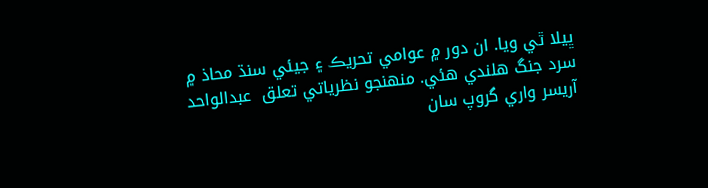ڀيلا ٿي ويا. ان دور ۾ عوامي تحريڪ ۽ جيئي سنڌ محاذ ۾ سرد جنگ هلندي هئي. منهنجو نظرياتي تعلق  عبدالواحد آريسر واري گروپ سان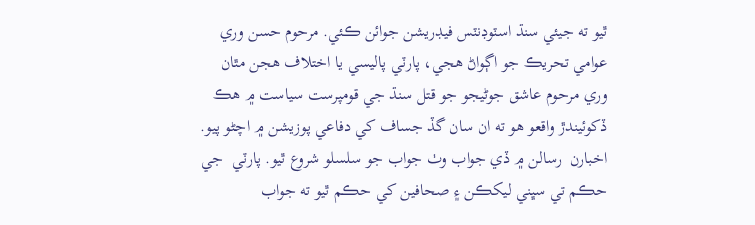ٿيو ته جيئي سنڌ اسٽوڊنٽس فيڊريشن جوائن ڪئي. مرحوم حسن وري عوامي تحريڪ جو اڳواڻ هجي، پارٽي پاليسي يا اختلاف هجن مٿان وري مرحوم عاشق جوڻيجو جو قتل سنڌ جي قومپرست سياست ۾ هڪ ڏکوئيندڙ واقعو هو ته ان سان گڏ جساف کي دفاعي پوزيشن ۾ اچڻو پيو. اخبارن  رسالن ۾ ڏي جواب وٺ جواب جو سلسلو شروع ٿيو. پارٽي  جي حڪم تي سڀني ليکڪن ۽ صحافين کي حڪم ٿيو ته جواب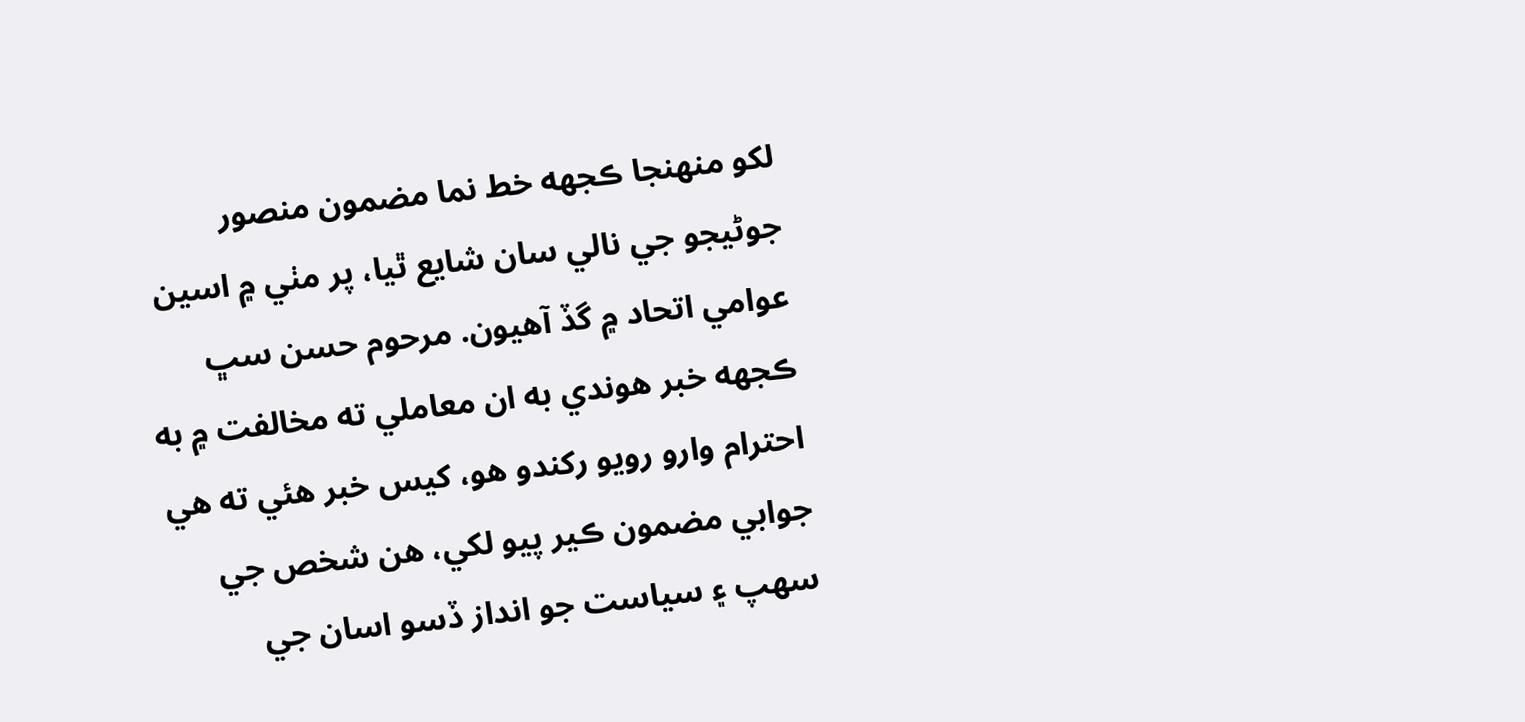لکو منهنجا ڪجھه خط نما مضمون منصور جوڻيجو جي نالي سان شايع ٿيا، پر مٺي ۾ اسين عوامي اتحاد ۾ گڏ آهيون. مرحوم حسن سڀ ڪجھه خبر هوندي به ان معاملي ته مخالفت ۾ به احترام وارو رويو رکندو هو، کيس خبر هئي ته هي جوابي مضمون ڪير پيو لکي، هن شخص جي سهپ ۽ سياست جو انداز ڏسو اسان جي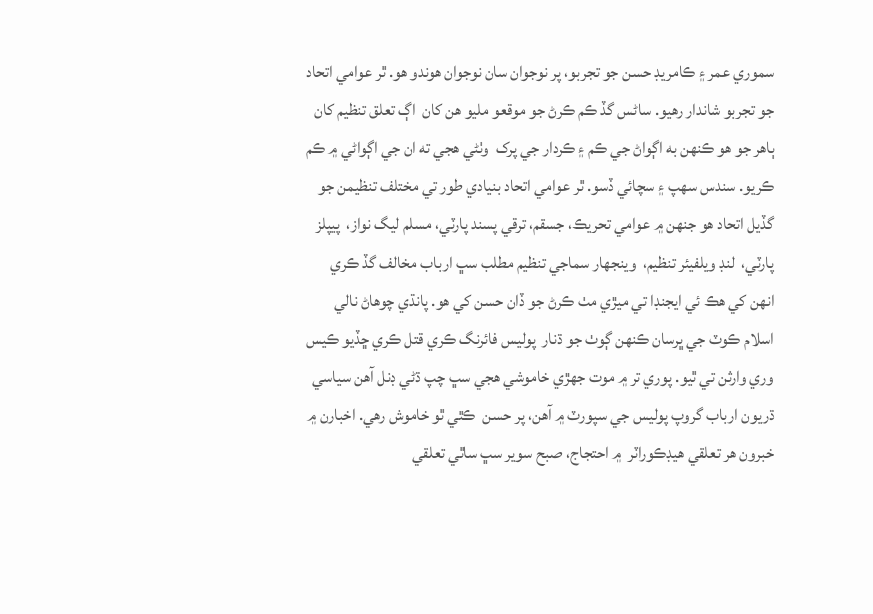سموري عمر ۽ ڪامريڊ حسن جو تجربو، پر نوجوان سان نوجوان هوندو هو. ٿر عوامي اتحاد جو تجربو شاندار رهيو. ساڻس گڏ ڪم ڪرڻ جو موقعو مليو هن کان  اڳ تعلق تنظيم کان ٻاهر جو هو ڪنهن به اڳواڻ جي ڪم ۽ ڪردار جي پرک  وٺڻي هجي ته ان جي اڳواڻي ۾ ڪم ڪريو. سندس سهپ ۽ سچائي ڏسو. ٿر عوامي اتحاد بنيادي طور تي مختلف تنظيمن جو گڏيل اتحاد هو جنهن ۾ عوامي تحريڪ، جسقم، ترقي پسند پارٽي، مسلم ليگ نواز،  پيپلز پارٽي،  لنڊ ويلفيئر تنظيم،  وينجهار سماجي تنظيم مطلب سڀ ارباب مخالف گڏ ڪري انهن کي هڪ ئي ايجنڊا تي ميڙي مٺ ڪرڻ جو ڏان حسن کي هو. پانڌي چوهاڻ نالي اسلام ڪوٽ جي ڀرسان ڪنهن ڳوٺ جو ڌنار  پوليس فائرنگ ڪري قتل ڪري ڇڏيو ڪيس وري وارثن تي ٿيو. پوري تر ۾ موت جهڙي خاموشي هجي سڀ چپ ڌڻي ڊنل آهن سياسي ڌريون ارباب گروپ پوليس جي سپورٽ ۾ آهن، پر حسن  ڪٿي ٿو خاموش رهي. اخبارن ۾ خبرون هر تعلقي هيڊڪوراٽر  ۾ احتجاج، صبح سوير سڀ ساٿي تعلقي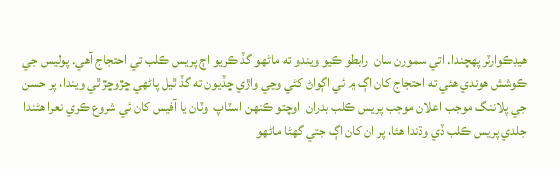هيڊڪوارٽر پهچندا. اتي سمورن سان  رابطو ڪيو ويندو ته ماڻهو گڏ ڪريو اڄ پريس ڪلب تي احتجاج آهي. پوليس جي ڪوشش هوندي هئي ته احتجاج کان اڳ ۾ ئي اڳواڻ کڻي وڃي واڙي ڇڏيون ته گڏ ٿيل پاڻهي ڇڙوڇڙ ٿي ويندا، پر حسن جي پلاننگ موجب اعلان موجب پريس ڪلب بدران  اوچتو ڪنهن اسٽاپ  وٽان يا آفيس کان ئي شروع ڪري نعرا هڻندا جلدي پريس ڪلب ڏي وڌندا هئا، پر ان کان اڳ جتي گهڻا ماڻهو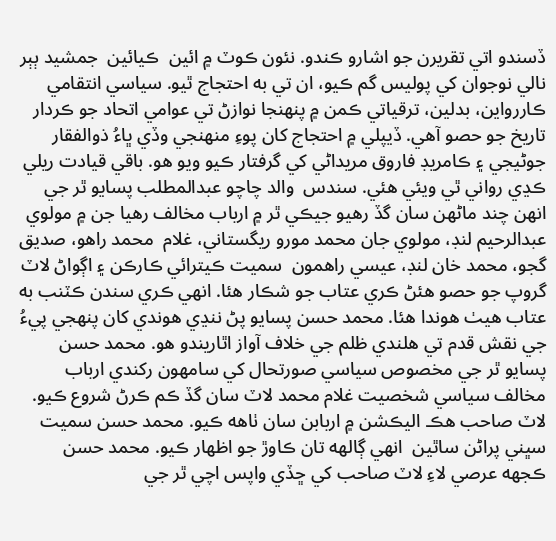ڏسندو اتي تقريرن جو اشارو ڪندو. نئون ڪوٽ ۾ ائين  ڪيائين  جمشيد ٻٻر  نالي نوجوان کي پوليس گم ڪيو، ان تي به احتجاج ٿيو. سياسي انتقامي ڪاررواين، بدلين، ترقياتي ڪمن ۾ پنهنجا نوازڻ تي عوامي اتحاد جو ڪردار تاريخ جو حصو آهي. ڏيپلي ۾ احتجاج کان پوءِ منھنجي وڏي ڀاءُ ذوالفقار جوڻيجي ۽ ڪامريڊ فاروق مريداڻي کي گرفتار ڪيو ويو ھو. باقي قيادت ريلي ڪڍي رواني ٿي ويئي ھئي. سندس  والد چاچو عبدالمطلب پسايو ٿر جي انهن چند ماڻهن سان گڏ رهيو جيڪي ٿر ۾ ارباب مخالف رهيا جن ۾ مولوي عبدالرحيم لنڊ، مولوي جان محمد مورو ريگستاني، غلام  محمد راهو، صديق  گجو، محمد خان لنڊ، عيسي راهمون  سميت ڪيترائي ڪارڪن ۽ اڳواڻ لاٽ گروپ جو حصو هئڻ ڪري عتاب جو شڪار هئا. انهي ڪري سندن ڪٽنب به عتاب هيٺ هوندا هئا. محمد حسن پسايو پڻ ننڍي هوندي کان پنهجي پيءُ جي نقش قدم تي هلندي ظلم جي خلاف آواز اٿاريندو هو. محمد حسن پسايو ٿر جي مخصوص سياسي صورتحال کي سامهون رکندي ارباب مخالف سياسي شخصيت غلام محمد لاٽ سان گڏ ڪم ڪرڻ شروع ڪيو. لاٽ صاحب هڪ اليڪشن ۾ اربابن سان ٺاهه ڪيو. محمد حسن سميت  سڀني پراڻن ساٿين  انهي ڳالھه تان ڪاوڙ جو اظهار ڪيو. محمد حسن ڪجھه عرصي لاءِ لاٽ صاحب کي ڇڏي واپس اچي ٿر جي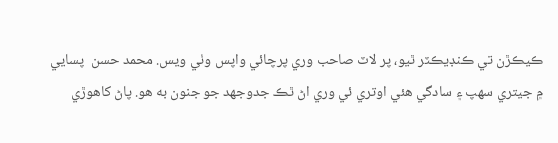ڪيڪڙن تي ڪنڊيڪٽر ٿيو، پر لاٽ صاحب وري پرچائي واپس وٺي ويس. محمد حسن  پسايي ۾ جيتري سهپ ۽ سادگي هئي اوتري ئي وري اڻ ٿڪ جدوجهد جو جنون به هو. پاڻ کاهوڙي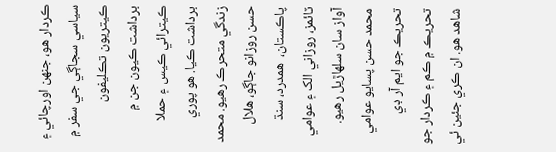ڪردار هو، جنهن اورچائي ۽ سياسي سجاڳي جي سفر ۾ ڪيتريون تڪليفون برداشت ڪيون جن ۾ ڪيترائي ڪيس ۽ حملا برداشت ڪيا. هو پوري زندگي متحرڪ رهيو. محمد حسن روزانو جاڳو، هلال پاڪستان،  همدرد، سنڌ ٽائمز، روزاني الک ۽ عوامي آواز سان سلهاڙيل رهيو. محمد حسن پسايو عوامي تحريڪ جو ايم آر ڊي تحريڪ ۾ ڪم ۽ ڪردار جو شاهد هو. ان ڪري جئين ئي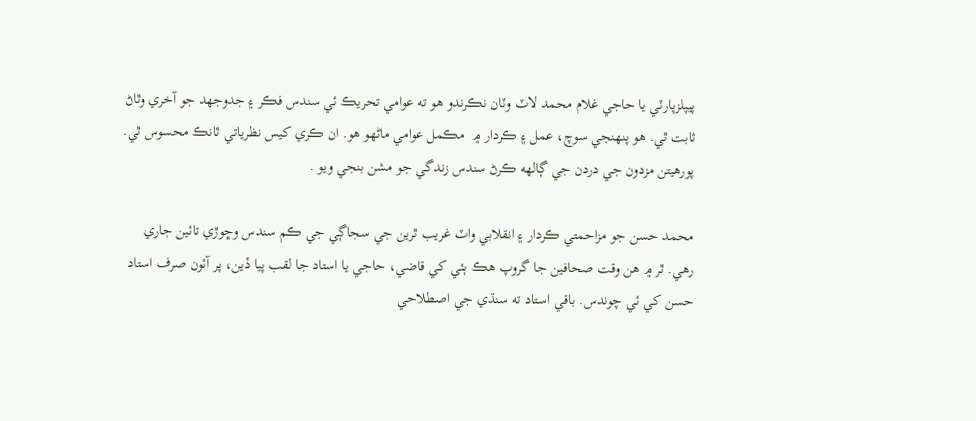پيپلزپارٽي يا حاجي غلام محمد لاٽ وٽان نڪرندو هو ته عوامي تحريڪ ئي سندس فڪر ۽ جدوجهد جو آخري وٿاڻ ثابت ٿي. هو پنهنجي سوچ، عمل ۽ ڪردار ۾  مڪمل عوامي ماڻهو هو. ان ڪري کيس نظرياتي ٿانڪ محسوس ٿي. پورهيتن مزدون جي دردن جي ڳالھه ڪرڻ سندس زندگي جو مشن بنجي ويو .

محمد حسن جو مزاحمتي ڪردار ۽ انقلابي واٽ غريب ٿرين جي سجاڳي جي ڪم سندس وڇوڙي تائين جاري رھي. ٿر ۾ ھن وقت صحافين جا گروپ ھڪ ٻئي کي قاضي، حاجي يا استاد جا لقب پيا ڏين، پر آئون صرف استاد حسن کي ئي چوندس. باقي استاد ته سنڌي جي اصطلاحي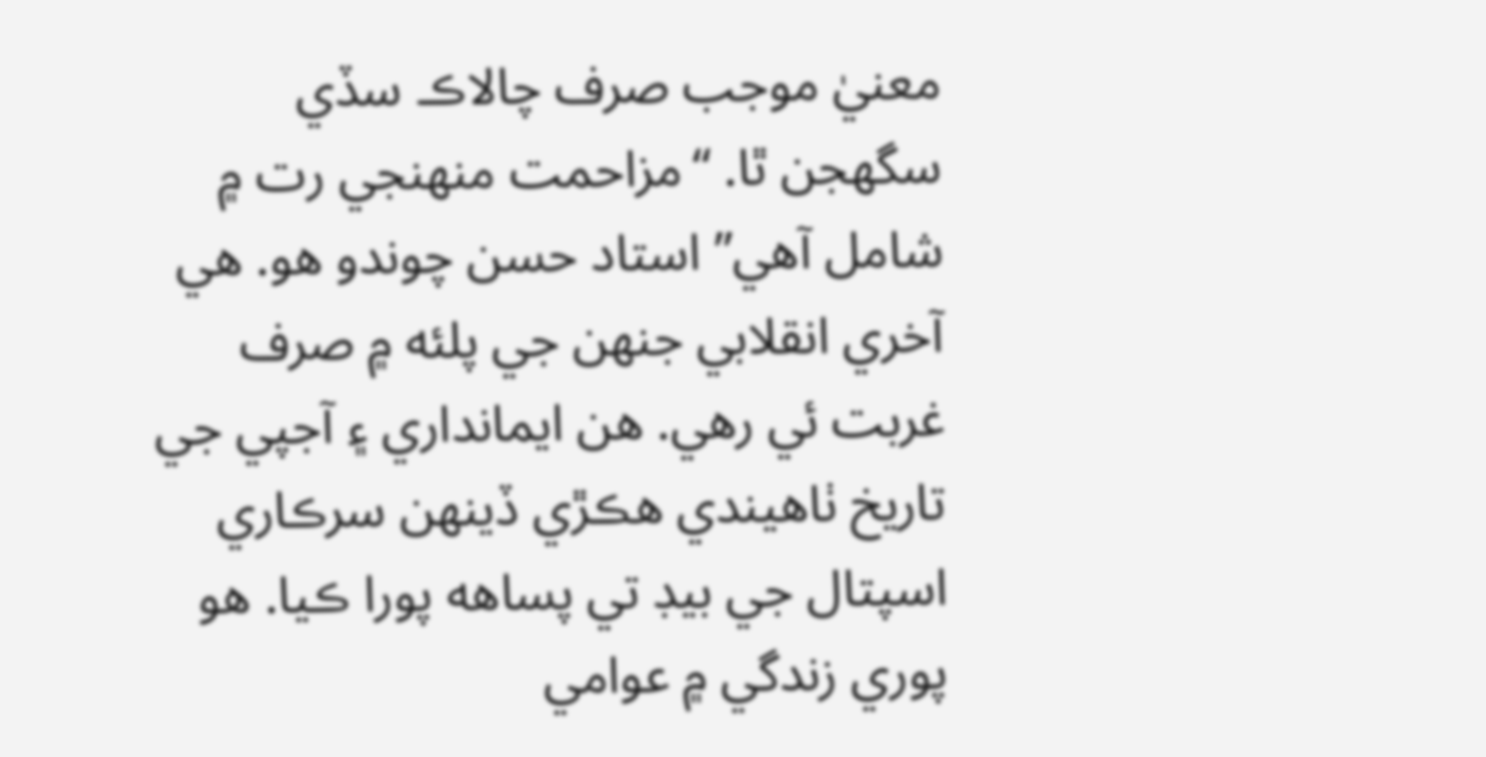معنيٰ موجب صرف چالاڪ سڏي سگھجن ٿا. “مزاحمت منھنجي رت ۾ شامل آھي” استاد حسن چوندو ھو. ھي آخري انقلابي جنھن جي پلئه ۾ صرف غربت ئي رھي. ھن ايمانداري ۽ آجپي جي تاريخ ٺاھيندي ھڪڙي ڏينھن سرڪاري اسپتال جي بيڊ تي پساهه پورا ڪيا. ھو پوري زندگي ۾ عوامي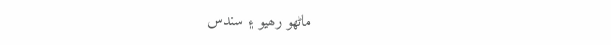ماڻھو رھيو ۽ سندس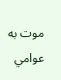موت به عوامي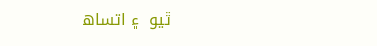ٿيو  ۽ اتساھ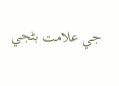جي علامت بڻجي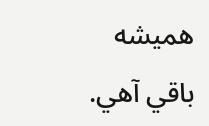ھميشه باقي آھي.